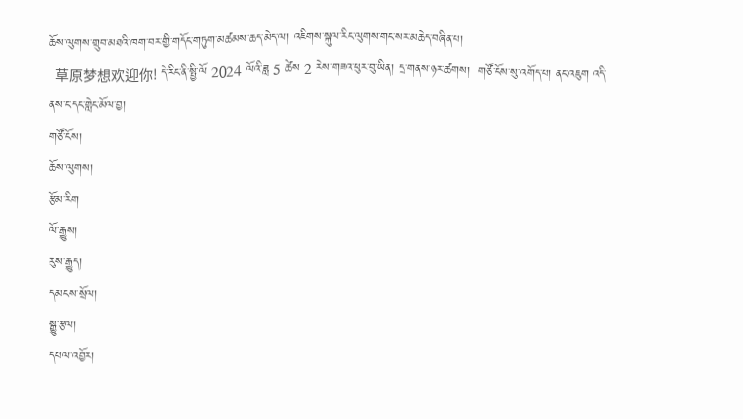ཆོས་ལུགས་གྲུབ་མཐའི་ཁག་བར་གྱི་གདོང་གཏུག་མཚམས་ཆད་མེད་ལ། འཇིགས་སྐུལ་རིང་ལུགས་གང་སར་མཆེད་བཞིན་པ།
  草原梦想欢迎你! དེ་རིང་ནི་སྤྱི་ལོ 2024 ལོའི་ཟླ 5 ཚེས 2 རེས་གཟའ་ཕུར་བུ་ཡིན། དྲ་གནས་ཉར་ཚགས།  གཙོ་ངོས་སུ་འགོད་པ། ནང་འཇུག འདི་ནས་ང་དང་གླེང་མོལ་བྱ།
གཙོ་ངོས།
ཆོས་ལུགས།
རྩོམ་རིག
ལོ་རྒྱུས།
རུས་རྒྱུད།
དམངས་སྲོལ།
སྒྱུ་རྩལ།
དཔལ་འབྱོར།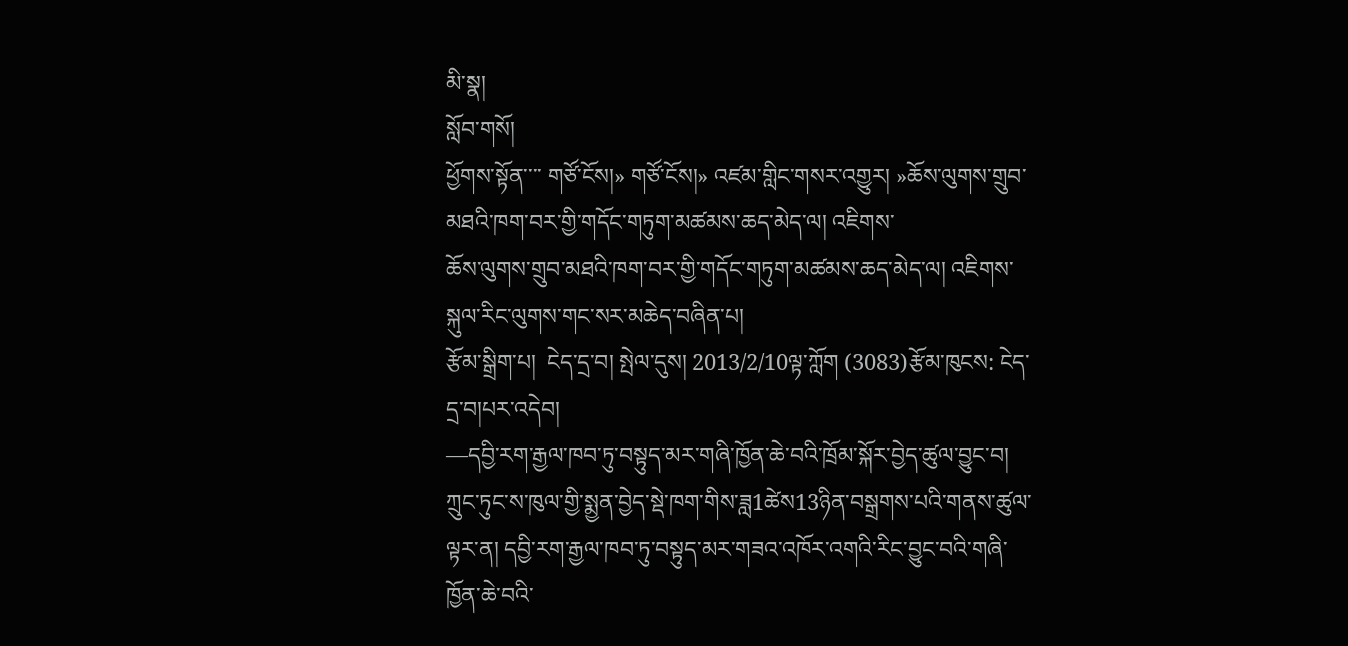མི་སྣ།
སློབ་གསོ།
ཕྱོགས་སྟོན་་་་ གཙོ་ངོས།» གཙོ་ངོས།» འཛམ་གླིང་གསར་འགྱུར། »ཆོས་ལུགས་གྲུབ་མཐའི་ཁག་བར་གྱི་གདོང་གཏུག་མཚམས་ཆད་མེད་ལ། འཇིགས་
ཆོས་ལུགས་གྲུབ་མཐའི་ཁག་བར་གྱི་གདོང་གཏུག་མཚམས་ཆད་མེད་ལ། འཇིགས་སྐུལ་རིང་ལུགས་གང་སར་མཆེད་བཞིན་པ།
རྩོམ་སྒྲིག་པ།  ངེད་དྲ་བ། སྤེལ་དུས། 2013/2/10ལྟ་ཀློག (3083)རྩོམ་ཁུངས: ངེད་དྲ་བ།པར་འདེབ།
—དབྱི་རག་རྒྱལ་ཁབ་ཏུ་བསྟུད་མར་གཞི་ཁྱོན་ཆེ་བའི་ཁྲོམ་སྐོར་བྱེད་ཚུལ་བྱུང་བ།
ཀྲུང་ཏུང་ས་ཁུལ་གྱི་སྨྱན་བྱེད་སྡེ་ཁག་གིས་ཟླ1ཚེས13ཉིན་བསྒྲགས་པའི་གནས་ཚུལ་ལྟར་ན། དབྱི་རག་རྒྱལ་ཁབ་ཏུ་བསྟུད་མར་གཟའ་འཁོར་འགའི་རིང་བྱུང་བའི་གཞི་ཁྱོན་ཆེ་བའི་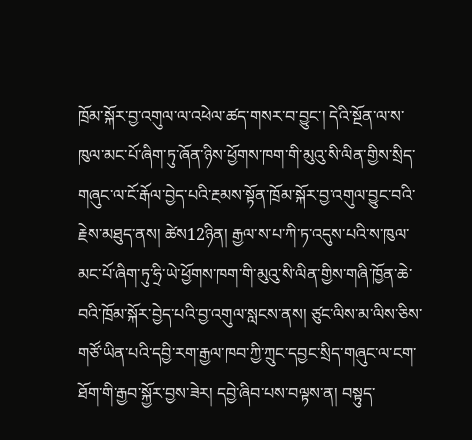ཁྲོམ་སྐོར་བྱ་འགུལ་ལ་འཕེལ་ཚད་གསར་བ་བྱུང་། དེའི་སྔོན་ལ་ས་ཁུལ་མང་པོ་ཞིག་ཏུ་ཞོན་ཉིས་ཕྱོགས་ཁག་གི་མུའུ་སི་ལིན་གྱིས་སྲིད་གཞུང་ལ་ངོ་རྒོལ་བྱེད་པའི་རྔམས་སྟོན་ཁྲོམ་སྐོར་བྱ་འགུལ་བྱུང་བའི་རྗེས་མཐུད་ནས། ཚེས12ཉིན། རྒྱལ་ས་པ་ཀི་ཏ་འདུས་པའི་ས་ཁུལ་མང་པོ་ཞིག་ཏུ་ཧྲི་ཡེ་ཕྱོགས་ཁག་གི་མུའུ་སི་ལིན་གྱིས་གཞི་ཁྱོན་ཆེ་བའི་ཁྲོམ་སྐོར་བྱེད་པའི་བྱ་འགུལ་སླངས་ནས། ཙུང་ལིས་མ་ལིས་ཅིས་གཙོ་ཡིན་པའི་དབྱི་རག་རྒྱལ་ཁབ་ཀྱི་ཀྲུང་དབྱང་སྲིད་གཞུང་ལ་ངག་ཐོག་གི་རྒྱབ་སྐྱོར་བྱས་ཟེར། དབྱེ་ཞིབ་པས་བལྟས་ན། བསྟུད་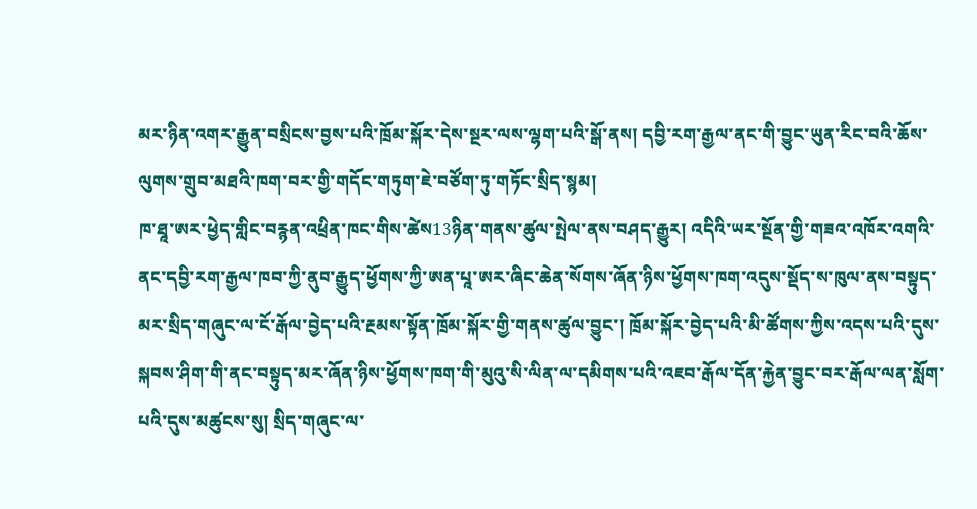མར་ཉིན་འགར་རྒྱུན་བསྲིངས་བྱས་པའི་ཁྲོམ་སྐོར་དེས་སྔར་ལས་ལྷག་པའི་སྒོ་ནས། དབྱི་རག་རྒྱལ་ནང་གི་བྱུང་ཡུན་རིང་བའི་ཆོས་ལུགས་གྲུབ་མཐའི་ཁག་བར་གྱི་གདོང་གཏུག་ཇེ་བཙོག་ཏུ་གཏོང་སྲིད་སྙམ།
ཁ་ཐཱ་ཨར་ཕྱེད་གླིང་བརྙན་འཕྲིན་ཁང་གིས་ཚེས13ཉིན་གནས་ཚུལ་སྤེལ་ནས་བཤད་རྒྱུར། འདིའི་ཡར་སྔོན་གྱི་གཟའ་འཁོར་འགའི་ནང་དབྱི་རག་རྒྱལ་ཁབ་ཀྱི་ནུབ་རྒྱུད་ཕྱོགས་ཀྱི་ཨན་པཱ་ཨར་ཞིང་ཆེན་སོགས་ཞོན་ཉིས་ཕྱོགས་ཁག་འདུས་སྡོད་ས་ཁུལ་ནས་བསྟུད་མར་སྲིད་གཞུང་ལ་ངོ་རྒོལ་བྱེད་པའི་རྔམས་སྟོན་ཁྲོམ་སྐོར་གྱི་གནས་ཚུལ་བྱུང་། ཁྲོམ་སྐོར་བྱེད་པའི་མི་ཚོགས་ཀྱིས་འདས་པའི་དུས་སྐབས་ཤིག་གི་ནང་བསྟུད་མར་ཞོན་ཉིས་ཕྱོགས་ཁག་གི་མུའུ་སི་ལིན་ལ་དམིགས་པའི་འཇབ་རྒོལ་དོན་རྐྱེན་བྱུང་བར་རྒོལ་ལན་སློག་པའི་དུས་མཚུངས་སུ། སྲིད་གཞུང་ལ་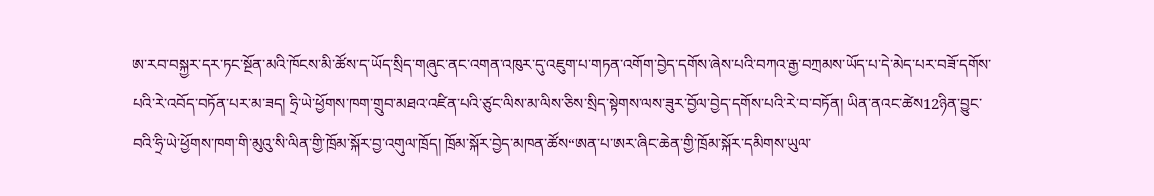ཨ་རབ་བསྐྱར་དར་ཏང་སྔོན་མའི་ཁོངས་མི་ཚོས་ད་ཡོད་སྲིད་གཞུང་ནང་འགན་འཁུར་དུ་འཇུག་པ་གཏན་འགོག་བྱེད་དགོས་ཞེས་པའི་བཀའ་རྒྱ་བཀྲམས་ཡོད་པ་དེ་མེད་པར་བཟོ་དགོས་པའི་རེ་འབོད་བཏོན་པར་མ་ཟད། ཧྲི་ཡེ་ཕྱོགས་ཁག་གྲུབ་མཐའ་འཛིན་པའི་ཙུང་ལིས་མ་ལིས་ཅིས་སྲིད་སྟེགས་ལས་ཟུར་བྱོལ་བྱེད་དགོས་པའི་རེ་བ་བཏོན། ཡིན་ནའང་ཚེས12ཉིན་བྱུང་བའི་ཧྲི་ཡེ་ཕྱོགས་ཁག་གི་མུའུ་སི་ལིན་གྱི་ཁྲོམ་སྐོར་བྱ་འགུལ་ཁྲོད། ཁྲོམ་སྐོར་བྱེད་མཁན་ཚོས“ཨན་པ་ཨར་ཞིང་ཆེན་གྱི་ཁྲོམ་སྐོར་དམིགས་ཡུལ་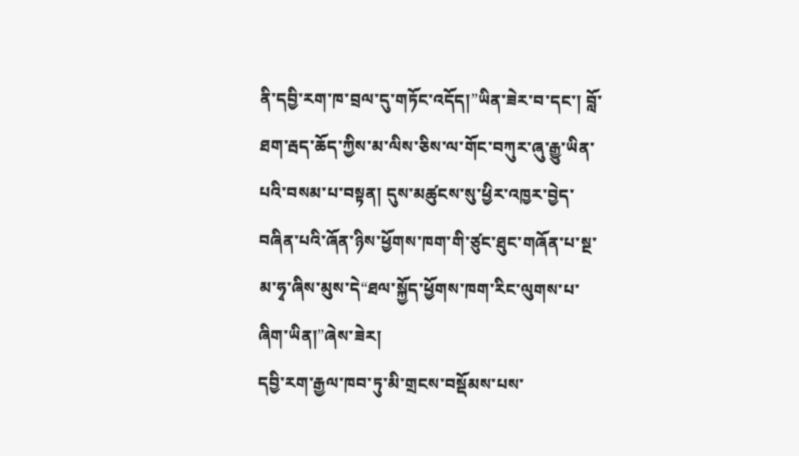ནི་དབྱི་རག་ཁ་བྲལ་དུ་གཏོང་འདོད།”ཡིན་ཟེར་བ་དང་། བློ་ཐག་རྦད་ཆོད་ཀྱིས་མ་ལིས་ཅིས་ལ་གོང་བཀུར་ཞུ་རྒྱུ་ཡིན་པའི་བསམ་པ་བསྟན། དུས་མཚུངས་སུ་ཕྱིར་འཁྱར་བྱེད་བཞིན་པའི་ཞོན་ཉིས་ཕྱོགས་ཁག་གི་ཙུང་ཐུང་གཞོན་པ་སྔ་མ་ཧྭ་ཞིས་མུས་དེ“ཐལ་སྐྱོད་ཕྱོགས་ཁག་རིང་ལུགས་པ་ཞིག་ཡིན།”ཞེས་ཟེར།
དབྱི་རག་རྒྱལ་ཁབ་ཏུ་མི་གྲངས་བསྡོམས་པས་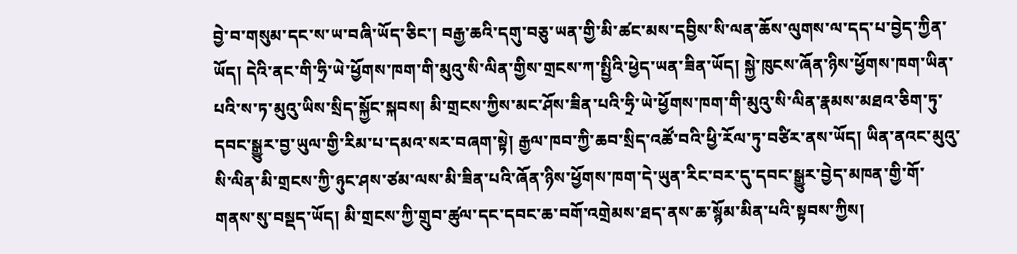བྱེ་བ་གསུམ་དང་ས་ཡ་བཞི་ཡོད་ཅིང་། བརྒྱ་ཆའི་དགུ་བཅུ་ཡན་གྱི་མི་ཚང་མས་དབྱིས་སི་ལན་ཆོས་ལུགས་ལ་དད་པ་བྱེད་ཀྱིན་ཡོད། དེའི་ནང་གི་ཧྲི་ཡེ་ཕྱོགས་ཁག་གི་མུའུ་སི་ལིན་གྱིས་གྲངས་ཀ་སྤྱིའི་ཕྱེད་ཡན་ཟིན་ཡོད། སྐྱེ་ཁུངས་ཞོན་ཉིས་ཕྱོགས་ཁག་ཡིན་པའི་ས་ཏ་མུའུ་ཡིས་སྲིད་སྐྱོང་སྐབས། མི་གྲངས་ཀྱིས་མང་ཤོས་ཟིན་པའི་ཧྲི་ཡེ་ཕྱོགས་ཁག་གི་མུའུ་སི་ལིན་རྣམས་མཐའ་ཅིག་ཏུ་དབང་སྒྱུར་བྱ་ཡུལ་གྱི་རིམ་པ་དམའ་སར་བཞག་སྟེ། རྒྱལ་ཁབ་ཀྱི་ཆབ་སྲིད་འཚོ་བའི་ཕྱི་རོལ་ཏུ་བཙིར་ནས་ཡོད། ཡིན་ནའང་མུའུ་སི་ལིན་མི་གྲངས་ཀྱི་ཉུང་ཤས་ཙམ་ལས་མི་ཟིན་པའི་ཞོན་ཉིས་ཕྱོགས་ཁག་དེ་ཡུན་རིང་བར་དུ་དབང་སྒྱུར་བྱེད་མཁན་གྱི་གོ་གནས་སུ་བསྡད་ཡོད། མི་གྲངས་ཀྱི་གྲུབ་ཚུལ་དང་དབང་ཆ་བགོ་འགྲེམས་ཐད་ནས་ཆ་སྙོམ་མིན་པའི་སྟབས་ཀྱིས།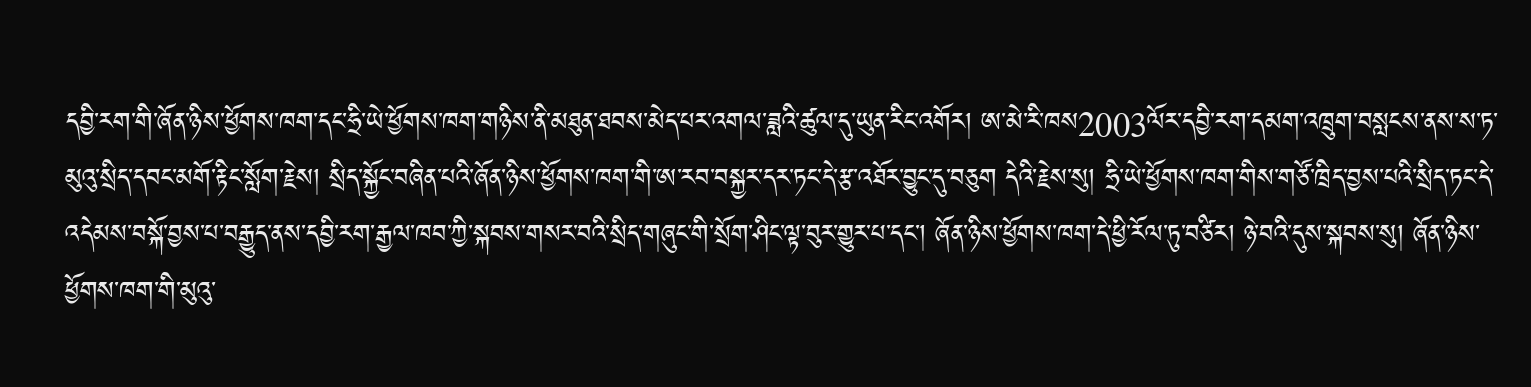དབྱི་རག་གི་ཞོན་ཉིས་ཕྱོགས་ཁག་དང་ཧྲི་ཡེ་ཕྱོགས་ཁག་གཉིས་ནི་མཐུན་ཐབས་མེད་པར་འགལ་ཟླའི་ཚུལ་དུ་ཡུན་རིང་འགོར། ཨ་མེ་རི་ཁས2003ལོར་དབྱི་རག་དམག་འཁྲུག་བསླངས་ནས་ས་ཏ་མུའུ་སྲིད་དབང་མགོ་རྟིང་སློག་རྗེས། སྲིད་སྐྱོང་བཞིན་པའི་ཞོན་ཉིས་ཕྱོགས་ཁག་གི་ཨ་རབ་བསྐྱར་དར་ཏང་དེ་རྩ་འཐོར་བྱུང་དུ་བཅུག དེའི་རྗེས་སུ། ཧྲི་ཡེ་ཕྱོགས་ཁག་གིས་གཙོ་ཁྲིད་བྱས་པའི་སྲིད་ཏང་དེ་འདེམས་བསྐོ་བྱས་པ་བརྒྱུད་ནས་དབྱི་རག་རྒྱལ་ཁབ་ཀྱི་སྐབས་གསར་བའི་སྲིད་གཞུང་གི་སྲོག་ཤིང་ལྟ་བུར་གྱུར་པ་དང་། ཞོན་ཉིས་ཕྱོགས་ཁག་དེ་ཕྱི་རོལ་ཏུ་བཙིར། ཉེ་བའི་དུས་སྐབས་སུ། ཞོན་ཉིས་ཕྱོགས་ཁག་གི་མུའུ་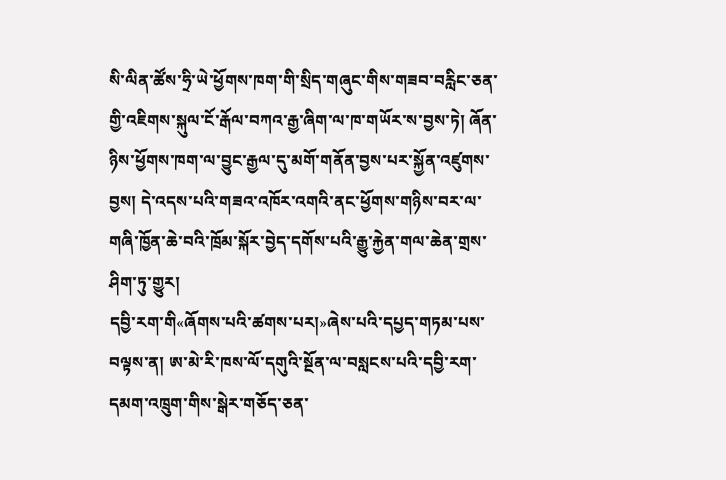སི་ལིན་ཚོས་ཧྲི་ཡེ་ཕྱོགས་ཁག་གི་སྲིད་གཞུང་གིས་གཟབ་བརླིང་ཅན་གྱི་འཇིགས་སྐུལ་ངོ་རྒོལ་བཀའ་རྒྱ་ཞིག་ལ་ཁ་གཡོར་ས་བྱས་ཏེ། ཞོན་ཉིས་ཕྱོགས་ཁག་ལ་བྱུང་རྒྱལ་དུ་མགོ་གནོན་བྱས་པར་སྐྱོན་འཛུགས་བྱས། དེ་འདས་པའི་གཟའ་འཁོར་འགའི་ནང་ཕྱོགས་གཉིས་བར་ལ་གཞི་ཁྱོན་ཆེ་བའི་ཁྲོམ་སྐོར་བྱེད་དགོས་པའི་རྒྱུ་རྐྱེན་གལ་ཆེན་གྲས་ཤིག་ཏུ་གྱུར།
དབྱི་རག་གི«ཞོགས་པའི་ཚགས་པར།»ཞེས་པའི་དཔྱད་གཏམ་པས་བལྟས་ན། ཨ་མེ་རི་ཁས་ལོ་དགུའི་སྔོན་ལ་བསླངས་པའི་དབྱི་རག་དམག་འཁྲུག་གིས་སྒེར་གཅོད་ཅན་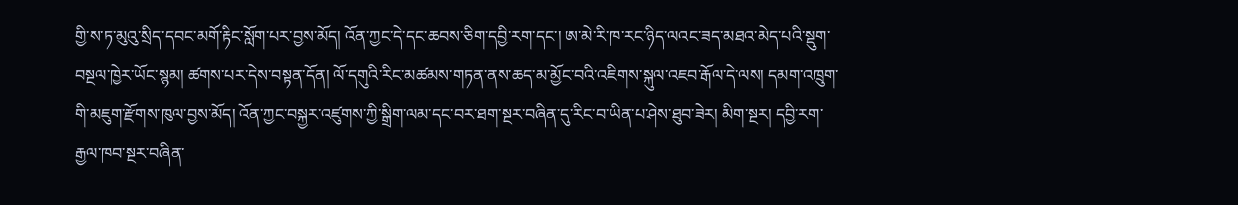གྱི་ས་ཏ་མུའུ་སྲིད་དབང་མགོ་རྟིང་སློག་པར་བྱས་མོད། འོན་ཀྱང་དེ་དང་ཆབས་ཅིག་དབྱི་རག་དང་། ཨ་མེ་རི་ཁ་རང་ཉིད་ལའང་ཟད་མཐའ་མེད་པའི་སྡུག་བསྔལ་ཁྱེར་ཡོང་སྙམ། ཚགས་པར་དེས་བསྟན་དོན། ལོ་དགུའི་རིང་མཚམས་གཏན་ནས་ཆད་མ་མྱོང་བའི་འཇིགས་སྐུལ་འཇབ་རྒོལ་དེ་ལས། དམག་འཁྲུག་གི་མཇུག་རྫོགས་ཁུལ་བྱས་མོད། འོན་ཀྱང་བསྐྱར་འཛུགས་ཀྱི་སྒྲིག་ལམ་དང་བར་ཐག་སྔར་བཞིན་དུ་རིང་བ་ཡིན་པ་ཤེས་ཐུབ་ཟེར། མིག་སྔར། དབྱི་རག་རྒྱལ་ཁབ་སྔར་བཞིན་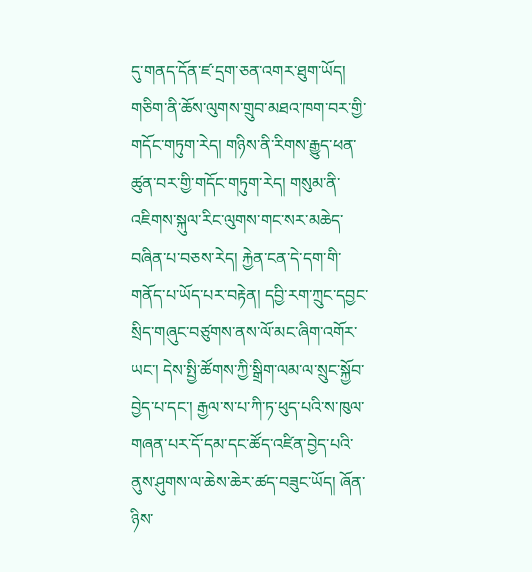དུ་གནད་དོན་ཛ་དྲག་ཅན་འགར་ཐུག་ཡོད། གཅིག་ནི་ཆོས་ལུགས་གྲུབ་མཐའ་ཁག་བར་གྱི་གདོང་གཏུག་རེད། གཉིས་ནི་རིགས་རྒྱུད་ཕན་ཚུན་བར་གྱི་གདོང་གཏུག་རེད། གསུམ་ནི་འཇིགས་སྐུལ་རིང་ལུགས་གང་སར་མཆེད་བཞིན་པ་བཅས་རེད། རྐྱེན་ངན་དེ་དག་གི་གནོད་པ་ཡོད་པར་བརྟེན། དབྱི་རག་ཀྲུང་དབྱང་སྲིད་གཞུང་བཙུགས་ནས་ལོ་མང་ཞིག་འགོར་ཡང་། དེས་སྤྱི་ཚོགས་ཀྱི་སྒྲིག་ལམ་ལ་སྲུང་སྐྱོབ་བྱེད་པ་དང་། རྒྱལ་ས་པ་ཀི་ཏ་ཕུད་པའི་ས་ཁུལ་གཞན་པར་དོ་དམ་དང་ཚོད་འཛིན་བྱེད་པའི་ནུས་ཤུགས་ལ་ཆེས་ཆེར་ཚད་བཟུང་ཡོད། ཞོན་ཉིས་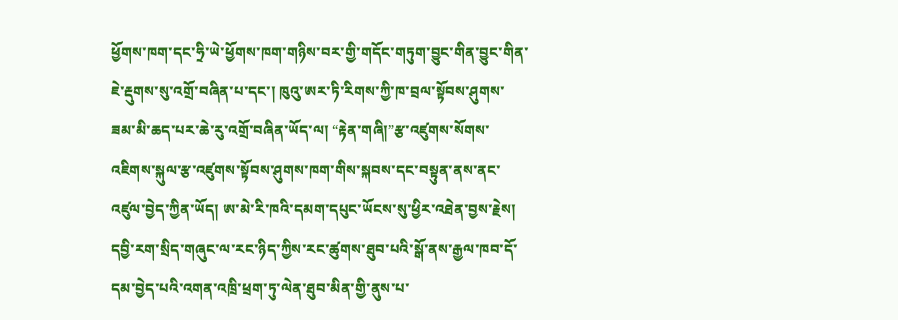ཕྱོགས་ཁག་དང་ཧྲི་ཡེ་ཕྱོགས་ཁག་གཉིས་བར་གྱི་གདོང་གཏུག་བྱུང་གིན་བྱུང་གིན་ཇེ་རྡུགས་སུ་འགྲོ་བཞིན་པ་དང་། ཁུའུ་ཨར་ཏི་རིགས་ཀྱི་ཁ་བྲལ་སྟོབས་ཤུགས་ཟམ་མི་ཆད་པར་ཆེ་རུ་འགྲོ་བཞིན་ཡོད་ལ། “རྟེན་གཞི།”རྩ་འཛུགས་སོགས་འཇིགས་སྐུལ་རྩ་འཛུགས་སྟོབས་ཤུགས་ཁག་གིས་སྐབས་དང་བསྟུན་ནས་ནང་འཛུལ་བྱེད་ཀྱིན་ཡོད། ཨ་མེ་རི་ཁའི་དམག་དཔུང་ཡོངས་སུ་ཕྱིར་འཐེན་བྱས་རྗེས། དབྱི་རག་སྲིད་གཞུང་ལ་རང་ཉིད་ཀྱིས་རང་ཚུགས་ཐུབ་པའི་སྒོ་ནས་རྒྱལ་ཁབ་དོ་དམ་བྱེད་པའི་འགན་འཁྲི་ཕྲག་ཏུ་ལེན་ཐུབ་མིན་གྱི་ནུས་པ་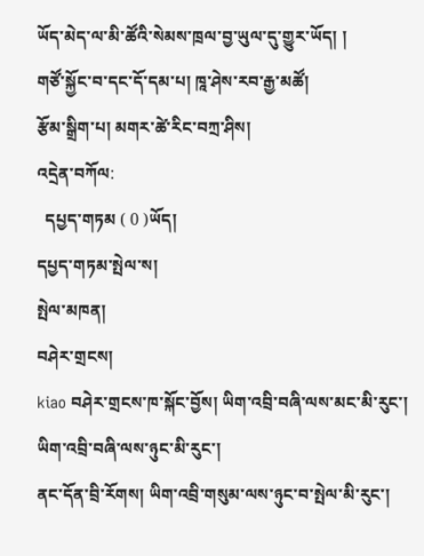ཡོད་མེད་ལ་མི་ཚོའི་སེམས་ཁྲལ་བྱ་ཡུལ་དུ་གྱུར་ཡོད། །
གཙོ་སྐྱོང་བ་དང་དོ་དམ་པ། ཁཱ་ཤེས་རབ་རྒྱ་མཚོ།
རྩོམ་སྒྲིག་པ། མགར་ཚེ་རིང་བཀྲ་ཤིས།
འདྲེན་བཀོལ:
  དཔྱད་གཏམ ( 0 )ཡོད།
དཔྱད་གཏམ་སྤེལ་ས།
སྤེལ་མཁན།
བཤེར་གྲངས།
kiao བཤེར་གྲངས་ཁ་སྐོང་བྱོས། ཡིག་འབྲི་བཞི་ལས་མང་མི་རུང་། ཡིག་འབྲི་བཞི་ལས་ཉུང་མི་རུང་།
ནང་དོན་བྲི་རོགས། ཡིག་འབྲི་གསུམ་ལས་ཉུང་བ་སྤེལ་མི་རུང་།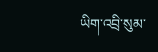ཡིག་འབྲི་སུམ་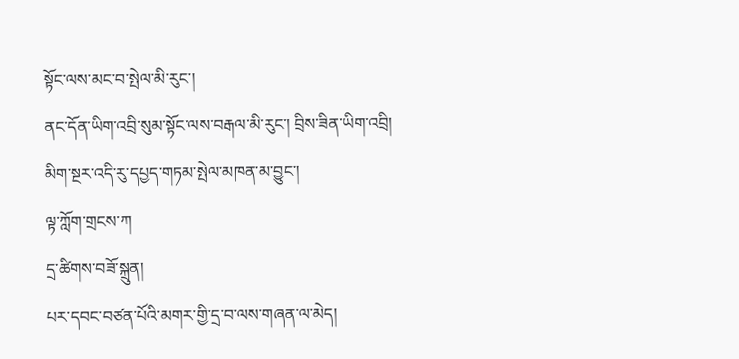སྟོང་ལས་མང་བ་སྤེལ་མི་རུང་།
ནང་དོན་ཡིག་འབྲི་སུམ་སྟོང་ལས་བརྒལ་མི་རུང་། བྲིས་ཟིན་ཡིག་འབྲི།
མིག་སྔར་འདི་རུ་དཔྱད་གཏམ་སྤེལ་མཁན་མ་བྱུང་།
ལྟ་ཀློག་གྲངས་ཀ
དྲ་ཚིགས་བཟོ་སྐྲུན།
པར་དབང་བཙན་པོའི་མགར་གྱི་དྲ་བ་ལས་གཞན་ལ་མེད།